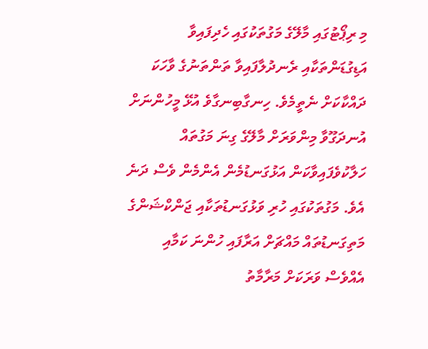މި ރިޕޯޓުގައި މާލޭގެ މަގުތަކުގައި ހެދިފައިވާ އަޑިގުޑަންތަކާއި ރެނދުލާފައިވާ ތަންތަނުގެ ވާހަކަ ދައްކާކަށް ނެތީމެވެ. ހިނގާބިނގާވެ އުޅޭ މީހުންނަށް އުނދަގޫވާ މިންވަރަށް މާލޭގެ ގިނަ މަގުތައް ހަލާކުވެފައިވާކަން އަޅުގަނޑުމެން އެންމެން ވެސް ދަނެ އެވެ. މަގުތަކުގައި ހުރި ވަޅުގަނޑުތަކާއި ޖަންކްޝަންގެ މަތިގަނޑުތައް މައްޗަށް އަރާފައި ހުންނަ ކަމާއި އެއްވެސް ވަރަކަށް މަރާމާތު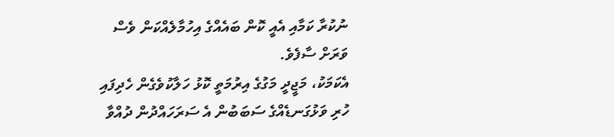ނުކުރާ ކަމާއި އެއީ ކޮން ބައެއްގެ އިހުމާލެއްކަން ވެސް ވަރަށް ސާފެވެ.
އެކަމަކު، މަޖީދީ މަގުގެ އިރުމަތީ ކޮޅު ހަލާކުވެގެން ހެދިފައި ހުރި ވަޅުގަނޑެއްގެ ސަބަބުން އެ ސަރަހައްދުން ދުއްވާ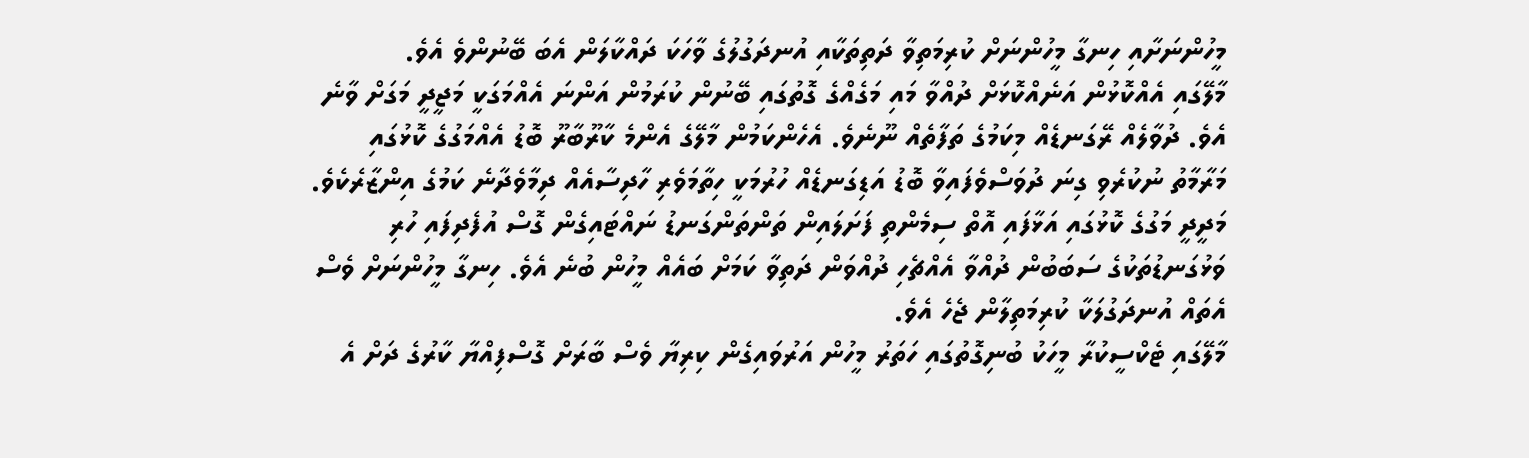މީހުންނަށާއި ހިނގާ މީހުންނަށް ކުރިމަތިވާ ދަތިތަކާއި އުނދަގުލުގެ ވާހަކަ ދައްކާލަން އެބަ ބޭނުންވެ އެވެ.
މާލޭގައި އެއްކޮޅުން އަނެއްކޮޅަށް ދުއްވާ މައި މަގެއްގެ ގޮތުގައި ބޭނުން ކުރަމުން އަންނަ އެއްމަގަކީ މަޖީދީ މަގަށް ވާނެ އެވެ. ދުވާލެއް ރޭގަނޑެއް މިކަމުގެ ތަފާތެއް ނޫނެވެ. އެހެންކަމުން މާލޭގެ އެންމެ ކާރޫބާރޫ ބޮޑު އެއްމަގުގެ ކޮޅުގައި މަރާމާތު ނުކުރެވި ގިނަ ދުވަސްވެފައިވާ ބޮޑު އަޑިގަނޑެއް ހުރުމަކީ ހިތާމަވެރި ހާދިސާއެއް ދިމާވެދާނެ ކަމުގެ އިންޒާރެކެވެ.
މަދީދީ މަގުގެ ކޮޅުގައި އަޅާފައި އޮތް ސިމެންތި ފަށަލައިން ތަންތަންގަނޑު ނައްޓައިގެން ގޮސް އުފެދިފައި ހުރި ވަޅުގަނޑުތަކުގެ ސަބަބުން ދުއްވާ އެއްޗެހި ދުއްވަން ދަތިވާ ކަމަށް ބައެއް މީހުން ބުނެ އެވެ. ހިނގާ މީހުންނަށް ވެސް އެތައް އުނދަގުލަކާ ކުރިމަތިލާން ޖެހެ އެވެ.
މާލޭގައި ޓެކްސީކުރާ މީހަކު ބުނިގޮތުގައި ހަތަރު މީހުން އަރުވައިގެން ކިރިޔާ ވެސް ބާރަށް ގޮސްފިއްޔާ ކާރުގެ ދަށް އެ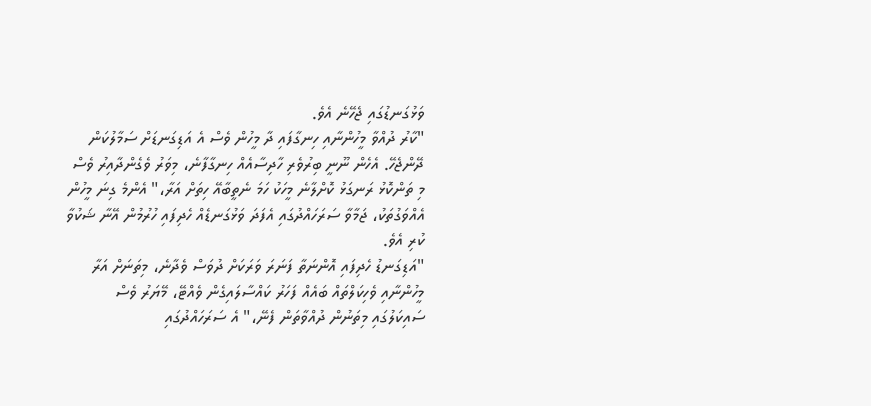ވަޅުގަނޑުގައި ޖެހޭނެ އެވެ.
"ކާރު ދުއްވާ މީހުންނާއި ހިނގާފައި ދާ މީހުން ވެސް އެ އަޑިގަނޑަށް ސަމާލުކަން ދޭންޖެހޭ. އެހެން ނޫނީ ބިރުވެރި ހާދިސާއެއް ހިނގާފާނެ، މިވަރު ވެގެންދާއިރު ވެސް މި ތަންކޮޅު ރަނގަޅު ކޮށްލާނެ މީހަކު ހަމަ ނެތީބާއޭ ހިތަށް އަރާ،" އެންމެ ގިނަ މީހުން އެއްވަގުތަކު، ޖަމާވާ ސަރަހައްދުގައި އެފަދަ ވަޅުގަނޑެއް ހެދިފައި ހުރުމުން އޭނާ ޝަކުވާ ކުރި އެވެ.
"އަޑިގަނޑު ހެދިފައި އޮންނަތާ ފަނަރަ ވަރަކަށް ދުވަސް ވެދާނެ، މިތަނަށް އަރާ މީހުންނާއި ވެހިކަލްތައް ބައެއް ފަހަރު ކައްސާލައިގެން ވެއްޓޭ، މޭޔަރު ވެސް ސައިކަލުގައި މިތަނުން ދުއްވާތަން ފެނޭ،" އެ ސަރަހައްދުގައި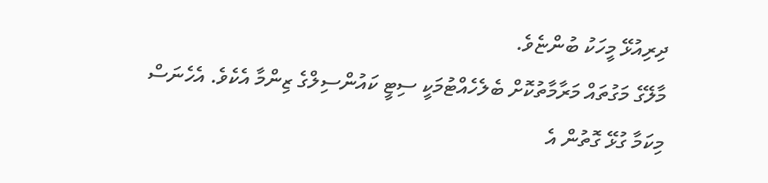ދިރިއުޅޭ މީހަކު ބުންޏެވެ.
މާލޭގެ މަގުތައް މަރާމާތުކޮށް ބެލެހެއްޓުމަކީ ސިޓީ ކައުންސިލްގެ ޒިންމާ އެކެވެ. އެހެނަސް މިކަމާ ގުޅޭ ގޮތުން އެ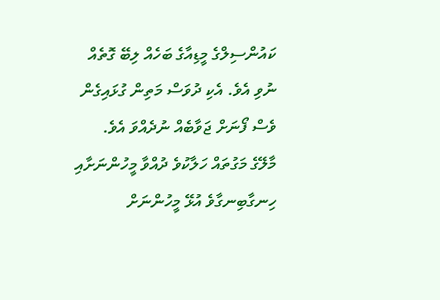ކައުންސިލްގެ މީޑިއާގެ ބަހެއް ލިބޭ ގޮތެއް ނުވި އެވެ. އެކި ދުވަސް މަތިން ގުޅައިގެން ވެސް ފޯނަށް ޖަވާބެއް ނުދެއްވަ އެވެ.
މާލޭގެ މަގުތައް ހަލާކުވެ ދުއްވާ މީހުންނަށާއި ހިނގާބިނގާވެ އުޅޭ މީހުންނަށް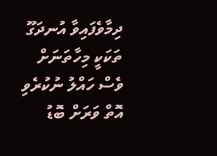ދިމާވެފައިވާ އުނދަގޫ ތަކަކީ މިހާތަނަށް ވެސް ހައްލު ނުކުރެވި އޮތް ވަރަށް ބޮޑު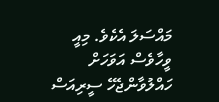މައްސަލަ އެކެވެ. މިއީ ވީހާވެސް އަވަހަށް ހައްލުވާންޖެހޭ ސީރިއަސް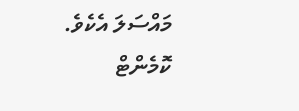މައްސަލަ އެކެވެ.
ކޮމެންޓް